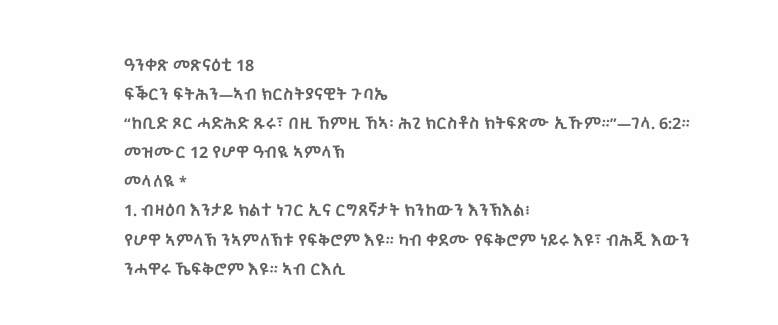ዓንቀጽ መጽናዕቲ 18
ፍቕርን ፍትሕን—ኣብ ክርስትያናዊት ጉባኤ
“ከቢድ ጾር ሓድሕድ ጹሩ፣ በዚ ኸምዚ ኸኣ፡ ሕጊ ክርስቶስ ክትፍጽሙ ኢኹም።”—ገላ. 6:2።
መዝሙር 12 የሆዋ ዓብዪ ኣምላኽ
መላለዪ *
1. ብዛዕባ እንታይ ክልተ ነገር ኢና ርግጸኛታት ክንከውን እንኽእል፧
የሆዋ ኣምላኽ ንኣምለኽቱ የፍቅሮም እዩ። ካብ ቀደሙ የፍቅሮም ነይሩ እዩ፣ ብሕጂ እውን ንሓዋሩ ኼፍቅሮም እዩ። ኣብ ርእሲ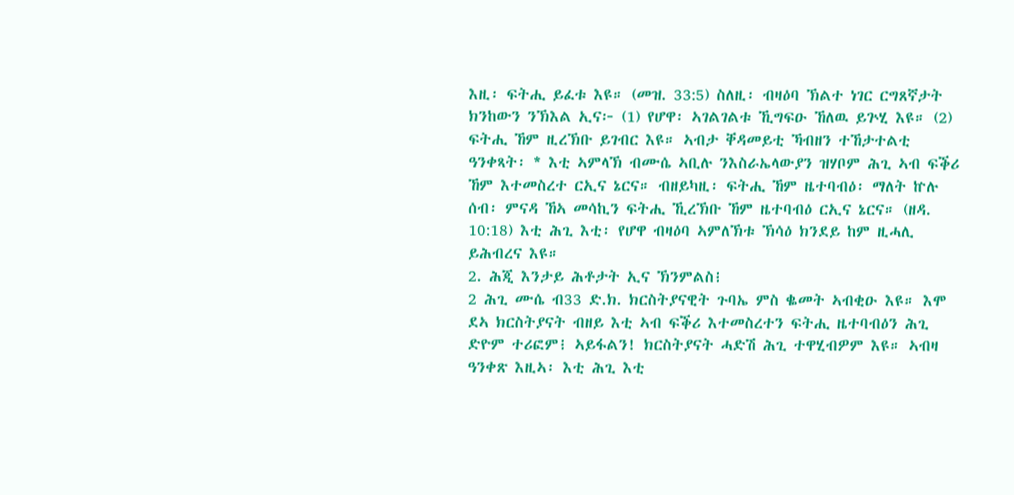እዚ፡ ፍትሒ ይፈቱ እዩ። (መዝ. 33:5) ስለዚ፡ ብዛዕባ ኽልተ ነገር ርግጸኛታት ክንከውን ንኽእል ኢና፦ (1) የሆዋ፡ ኣገልገልቱ ኺግፍዑ ኸለዉ ይጕሂ እዩ። (2) ፍትሒ ኸም ዚረኽቡ ይገብር እዩ። ኣብታ ቐዳመይቲ ኻብዘን ተኸታተልቲ ዓንቀጻት፡ * እቲ ኣምላኽ ብሙሴ ኣቢሉ ንእስራኤላውያን ዝሃቦም ሕጊ ኣብ ፍቕሪ ኸም እተመስረተ ርኢና ኔርና። ብዘይካዚ፡ ፍትሒ ኸም ዜተባብዕ፡ ማለት ኵሉ ሰብ፡ ምናዳ ኸኣ መሳኪን ፍትሒ ኺረኽቡ ኸም ዜተባብዕ ርኢና ኔርና። (ዘዳ. 10:18) እቲ ሕጊ እቲ፡ የሆዋ ብዛዕባ ኣምለኽቱ ኽሳዕ ክንደይ ከም ዚሓሊ ይሕብረና እዩ።
2. ሕጂ እንታይ ሕቶታት ኢና ኽንምልስ፧
2 ሕጊ ሙሴ ብ33 ድ.ክ. ክርስትያናዊት ጉባኤ ምስ ቈመት ኣብቂዑ እዩ። እሞ ደኣ ክርስትያናት ብዘይ እቲ ኣብ ፍቕሪ እተመስረተን ፍትሒ ዜተባብዕን ሕጊ ድዮም ተሪፎም፧ ኣይፋልን! ክርስትያናት ሓድሽ ሕጊ ተዋሂብዎም እዩ። ኣብዛ ዓንቀጽ እዚኣ፡ እቲ ሕጊ እቲ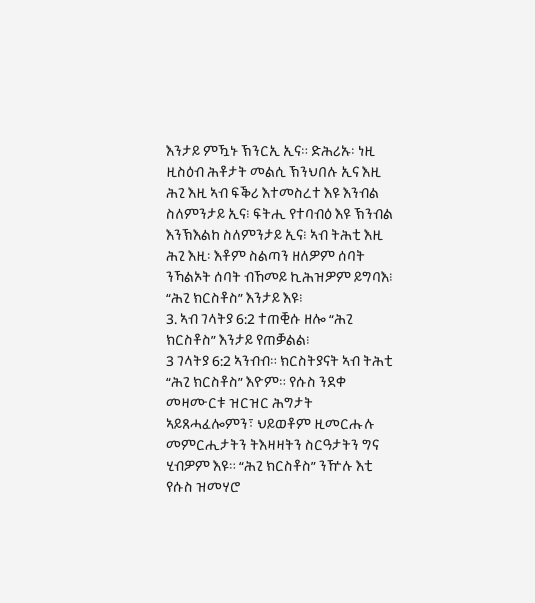እንታይ ምዃኑ ኽንርኢ ኢና። ድሕሪኡ፡ ነዚ ዚስዕብ ሕቶታት መልሲ ኽንህበሉ ኢና እዚ ሕጊ እዚ ኣብ ፍቕሪ እተመስረተ እዩ እንብል ስለምንታይ ኢና፧ ፍትሒ የተባብዕ እዩ ኽንብል እንኽእልከ ስለምንታይ ኢና፧ ኣብ ትሕቲ እዚ ሕጊ እዚ፡ እቶም ስልጣን ዘለዎም ሰባት ንኻልኦት ሰባት ብኸመይ ኪሕዝዎም ይግባእ፧
“ሕጊ ክርስቶስ” እንታይ እዩ፧
3. ኣብ ገላትያ 6:2 ተጠቒሱ ዘሎ “ሕጊ ክርስቶስ” እንታይ የጠቓልል፧
3 ገላትያ 6:2 ኣንብብ። ክርስትያናት ኣብ ትሕቲ “ሕጊ ክርስቶስ” እዮም። የሱስ ንደቀ መዛሙርቱ ዝርዝር ሕግታት ኣይጸሓፈሎምን፣ ህይወቶም ዚመርሑሉ መምርሒታትን ትእዛዛትን ስርዓታትን ግና ሂብዎም እዩ። “ሕጊ ክርስቶስ” ንዅሉ እቲ የሱስ ዝመሃሮ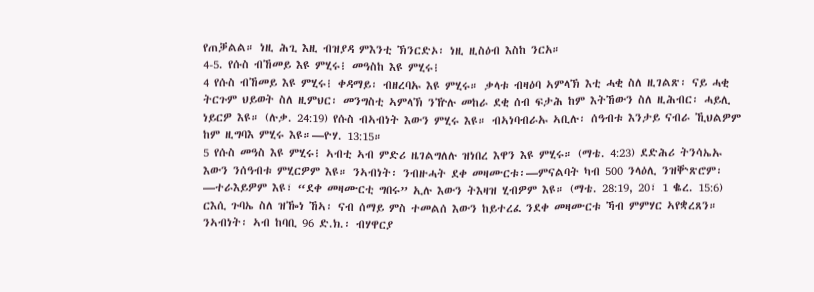የጠቓልል። ነዚ ሕጊ እዚ ብዝያዳ ምእንቲ ኽንርድኦ፡ ነዚ ዚስዕብ እስከ ንርአ።
4-5. የሱስ ብኸመይ እዩ ምሂሩ፧ መዓስከ እዩ ምሂሩ፧
4 የሱስ ብኸመይ እዩ ምሂሩ፧ ቀዳማይ፡ ብዘረባኡ እዩ ምሂሩ። ቃላቱ ብዛዕባ ኣምላኽ እቲ ሓቂ ስለ ዚገልጽ፡ ናይ ሓቂ ትርጉም ህይወት ስለ ዚምህር፡ መንግስቲ ኣምላኽ ንዅሉ መከራ ደቂ ሰብ ፍታሕ ከም እትኸውን ስለ ዚሕብር፡ ሓይሊ ነይርዎ እዩ። (ሉቃ. 24:19) የሱስ ብኣብነት እውን ምሂሩ እዩ። ብኣነባብራኡ ኣቢሉ፡ ሰዓብቱ እንታይ ናብራ ኺህልዎም ከም ዚግባእ ምሂሩ እዩ።—ዮሃ. 13:15።
5 የሱስ መዓስ እዩ ምሂሩ፧ ኣብቲ ኣብ ምድሪ ዜገልግለሉ ዝነበረ እዋን እዩ ምሂሩ። (ማቴ. 4:23) ደድሕሪ ትንሳኤኡ እውን ንሰዓብቱ ምሂርዎም እዩ። ንኣብነት፡ ንብዙሓት ደቀ መዛሙርቱ፡—ምናልባት ካብ 500 ንላዕሊ ንዝቝጽሮም፡—ተራእይዎም እዩ፣ “ደቀ መዛሙርቲ ግበሩ” ኢሉ እውን ትእዛዝ ሂብዎም እዩ። (ማቴ. 28:19, 20፣ 1 ቈረ. 15:6) ርእሲ ጉባኤ ስለ ዝዀነ ኸኣ፡ ናብ ሰማይ ምስ ተመልሰ እውን ከይተረፈ ንደቀ መዛሙርቱ ኻብ ምምሃር ኣየቋረጸን። ንኣብነት፡ ኣብ ከባቢ 96 ድ.ክ.፡ ብሃዋርያ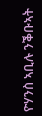ዮሃንስ ኣቢሉ ንቕቡኣት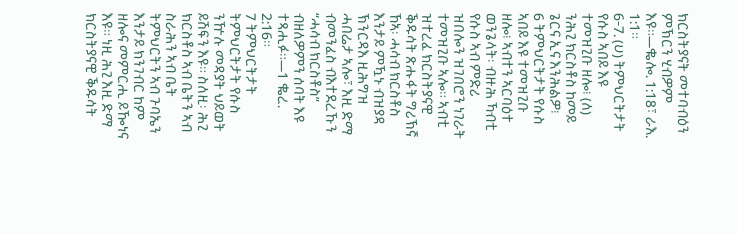ክርስትያናት መተባብዕን ምኽርን ሂብዎም እዩ።—ቈሎ. 1:18፣ ራእ. 1:1።
6-7. (ሀ) ትምህርትታት የሱስ ኣበይ እዩ ተመዝጊቡ ዘሎ፧ (ለ) ንሕጊ ክርስቶስ ከመይ ጌርና ኢና እንሕልዎ፧
6 ትምህርትታት የሱስ ኣበይ እዩ ተመዝጊቡ ዘሎ፧ ኣብተን ኣርባዕተ ወንጌላት፡ ብዙሕ ኻብቲ የሱስ ኣብ ምድሪ ዝበሎን ዝገበሮን ነገራት ተመዝጊቡ ኣሎ። ኣብቲ ዝተረፈ ክርስትያናዊ ቕዱሳት ጽሑፋት ግሪኽኛ ኸኣ፡ ሓሳብ ክርስቶስ እንታይ ምዃኑ ብዝያዳ ኽንርዳእ ዚሕግዝ ሓበሬታ ኣሎ፣ እዚ ድማ ብመንፈስ ብእተደረኹን “ሓሳብ ክርስቶስ” ብዘለዎምን ሰባት እዩ ተጻሒፉ።—1 ቈረ. 2:16።
7 ትምህርትታት ትምህርትታት የሱስ ንዅሉ መዳያት ህይወት ይሽፍን እዩ። ስለዚ፡ ሕጊ ክርስቶስ ኣብ ቤትን ኣብ ስራሕን ኣብ ቤት ትምህርትን ኣብ ጉባኤን እንታይ ክንገብር ከም ዘሎና መምርሒ ይዀነና እዩ። ነዚ ሕጊ እዚ ድማ ክርስትያናዊ ቕዱሳት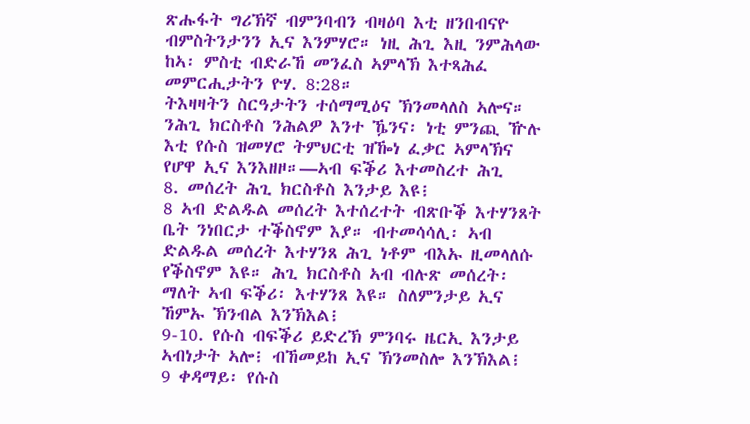ጽሑፋት ግሪኽኛ ብምንባብን ብዛዕባ እቲ ዘንበብናዮ ብምስትንታንን ኢና እንምሃሮ። ነዚ ሕጊ እዚ ንምሕላው ከኣ፡ ምስቲ ብድራኸ መንፈስ ኣምላኽ እተጻሕፈ መምርሒታትን ዮሃ. 8:28።
ትእዛዛትን ስርዓታትን ተሰማሚዕና ኽንመላለስ ኣሎና። ንሕጊ ክርስቶስ ንሕልዎ እንተ ዄንና፡ ነቲ ምንጪ ዅሉ እቲ የሱስ ዝመሃሮ ትምህርቲ ዝዀነ ፈቃር ኣምላኽና የሆዋ ኢና እንእዘዞ።—ኣብ ፍቕሪ እተመስረተ ሕጊ
8. መሰረት ሕጊ ክርስቶስ እንታይ እዩ፧
8 ኣብ ድልዱል መሰረት እተሰረተት ብጽቡቕ እተሃንጸት ቤት ንነበርታ ተቕስኖም እያ። ብተመሳሳሊ፡ ኣብ ድልዱል መሰረት እተሃንጸ ሕጊ ነቶም ብእኡ ዚመላለሱ የቕስኖም እዩ። ሕጊ ክርስቶስ ኣብ ብሉጽ መሰረት፡ ማለት ኣብ ፍቕሪ፡ እተሃንጸ እዩ። ስለምንታይ ኢና ኸምኡ ኽንብል እንኽእል፧
9-10. የሱስ ብፍቕሪ ይድረኽ ምንባሩ ዜርኢ እንታይ ኣብነታት ኣሎ፧ ብኸመይከ ኢና ኽንመስሎ እንኽእል፧
9 ቀዳማይ፡ የሱስ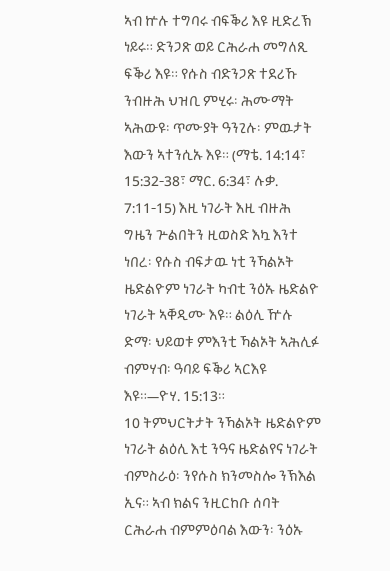ኣብ ኵሉ ተግባሩ ብፍቕሪ እዩ ዚድረኽ ነይሩ። ድንጋጽ ወይ ርሕራሐ መግለጺ ፍቕሪ እዩ። የሱስ ብድንጋጽ ተደሪኹ ንብዙሕ ህዝቢ ምሂሩ፡ ሕሙማት ኣሕውዩ፡ ጥሙያት ዓንጊሉ፡ ምዉታት እውን ኣተንሲኡ እዩ። (ማቴ. 14:14፣ 15:32-38፣ ማር. 6:34፣ ሉቃ. 7:11-15) እዚ ነገራት እዚ ብዙሕ ግዜን ጕልበትን ዚወስድ እኳ እንተ ነበረ፡ የሱስ ብፍታዉ ነቲ ንኻልኦት ዜድልዮም ነገራት ካብቲ ንዕኡ ዜድልዮ ነገራት ኣቐዲሙ እዩ። ልዕሊ ዅሉ ድማ፡ ህይወቱ ምእንቲ ኻልኦት ኣሕሊፉ ብምሃብ፡ ዓባይ ፍቕሪ ኣርእዩ እዩ።—ዮሃ. 15:13።
10 ትምህርትታት ንኻልኦት ዜድልዮም ነገራት ልዕሊ እቲ ንዓና ዜድልየና ነገራት ብምስራዕ፡ ንየሱስ ክንመስሎ ንኽእል ኢና። ኣብ ክልና ንዚርከቡ ሰባት ርሕራሐ ብምምዕባል እውን፡ ንዕኡ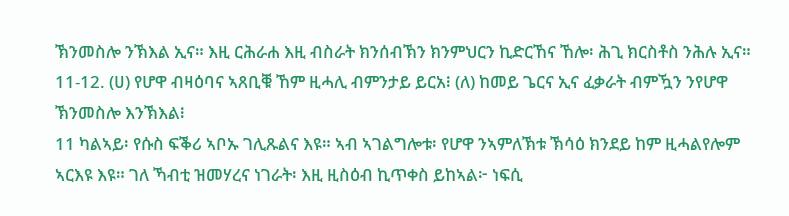ኽንመስሎ ንኽእል ኢና። እዚ ርሕራሐ እዚ ብስራት ክንሰብኽን ክንምህርን ኪድርኸና ኸሎ፡ ሕጊ ክርስቶስ ንሕሉ ኢና።
11-12. (ሀ) የሆዋ ብዛዕባና ኣጸቢቑ ኸም ዚሓሊ ብምንታይ ይርአ፧ (ለ) ከመይ ጌርና ኢና ፈቃራት ብምዃን ንየሆዋ ኽንመስሎ እንኽእል፧
11 ካልኣይ፡ የሱስ ፍቕሪ ኣቦኡ ገሊጹልና እዩ። ኣብ ኣገልግሎቱ፡ የሆዋ ንኣምለኽቱ ኽሳዕ ክንደይ ከም ዚሓልየሎም ኣርእዩ እዩ። ገለ ኻብቲ ዝመሃረና ነገራት፡ እዚ ዚስዕብ ኪጥቀስ ይከኣል፦ ነፍሲ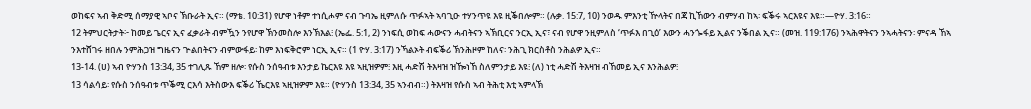ወከፍና ኣብ ቅድሚ ሰማያዊ ኣቦና ኽቡራት ኢና። (ማቴ. 10:31) የሆዋ ነቶም ተነሲሖም ናብ ጉባኤ ዚምለሱ ጥፉኣት ኣባጊዑ ተሃንጥዩ እዩ ዚቕበሎም። (ሉቃ. 15:7, 10) ንወዱ ምእንቲ ዅላትና በጃ ኪኸውን ብምሃብ ከኣ፡ ፍቕሩ ኣርእዩና እዩ።—ዮሃ. 3:16።
12 ትምህርትታት፦ ከመይ ጌርና ኢና ፈቃራት ብምዃን ንየሆዋ ኽንመስሎ እንኽእል፧ (ኤፌ. 5:1, 2) ንነፍሲ ወከፍ ሓውናን ሓብትናን ኣኽቢርና ንርኢ ኢና፣ ናብ የሆዋ ንዚምለስ ‘ጥፉእ በጊዕ’ እውን ሓንጐፋይ ኢልና ንቕበል ኢና። (መዝ. 119:176) ንኣሕዋትናን ንኣሓትናን፡ ምናዳ ኸኣ ንእተሸገሩ ዘበሉ ንምሕጋዝ ግዜናን ጕልበትናን ብምውፋይ፡ ከም እነፍቅሮም ነርኢ ኢና። (1 ዮሃ. 3:17) ንኻልኦት ብፍቕሪ ኽንሕዞም ከለና፡ ንሕጊ ክርስቶስ ንሕልዎ ኢና።
13-14. (ሀ) ኣብ ዮሃንስ 13:34, 35 ተገሊጹ ኸም ዘሎ፡ የሱስ ንሰዓብቱ እንታይ ኬርእዩ እዩ ኣዚዝዎም፧ እዚ ሓድሽ ትእዛዝ ዝዀነኸ ስለምንታይ እዩ፧ (ለ) ነቲ ሓድሽ ትእዛዝ ብኸመይ ኢና እንሕልዎ፧
13 ሳልሳይ፡ የሱስ ንሰዓብቱ ጥቕሚ ርእሳ እትስውእ ፍቕሪ ኼርእዩ ኣዚዝዎም እዩ። (ዮሃንስ 13:34, 35 ኣንብብ።) ትእዛዝ የሱስ ኣብ ትሕቲ እቲ ኣምላኽ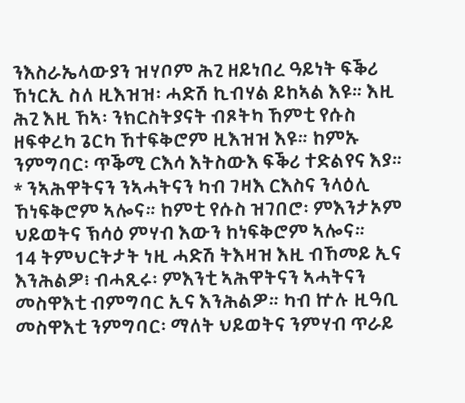ንእስራኤላውያን ዝሃቦም ሕጊ ዘይነበረ ዓይነት ፍቕሪ ኸነርኢ ስለ ዚእዝዝ፡ ሓድሽ ኪብሃል ይከኣል እዩ። እዚ ሕጊ እዚ ኸኣ፡ ንክርስትያናት ብጾትካ ኸምቲ የሱስ ዘፍቀረካ ጌርካ ኸተፍቅሮም ዚእዝዝ እዩ። ከምኡ ንምግባር፡ ጥቕሚ ርእሳ እትስውእ ፍቕሪ ተድልየና እያ። * ንኣሕዋትናን ንኣሓትናን ካብ ገዛእ ርእስና ንላዕሊ ኸነፍቅሮም ኣሎና። ከምቲ የሱስ ዝገበሮ፡ ምእንታኦም ህይወትና ኽሳዕ ምሃብ እውን ከነፍቅሮም ኣሎና።
14 ትምህርትታት ነዚ ሓድሽ ትእዛዝ እዚ ብኸመይ ኢና እንሕልዎ፧ ብሓጺሩ፡ ምእንቲ ኣሕዋትናን ኣሓትናን
መስዋእቲ ብምግባር ኢና እንሕልዎ። ካብ ኵሉ ዚዓቢ መስዋእቲ ንምግባር፡ ማለት ህይወትና ንምሃብ ጥራይ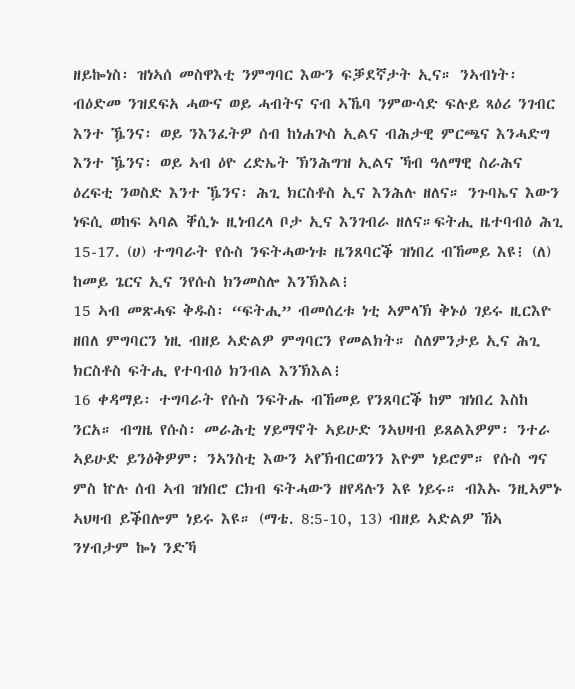ዘይኰነስ፡ ዝነኣሰ መስዋእቲ ንምግባር እውን ፍቓደኛታት ኢና። ንኣብነት፡ ብዕድመ ንዝደፍአ ሓውና ወይ ሓብትና ናብ ኣኼባ ንምውሳድ ፍሉይ ጻዕሪ ንገብር እንተ ዄንና፡ ወይ ንእንፈትዎ ሰብ ከነሐጕስ ኢልና ብሕታዊ ምርጫና እንሓድግ እንተ ዄንና፡ ወይ ኣብ ዕዮ ረድኤት ኽንሕግዝ ኢልና ኻብ ዓለማዊ ስራሕና ዕረፍቲ ንወስድ እንተ ዄንና፡ ሕጊ ክርስቶስ ኢና እንሕሉ ዘለና። ንጉባኤና እውን ነፍሲ ወከፍ ኣባል ቐሲኑ ዚነብረላ ቦታ ኢና እንገብራ ዘለና።ፍትሒ ዜተባብዕ ሕጊ
15-17. (ሀ) ተግባራት የሱስ ንፍትሓውነቱ ዜንጸባርቕ ዝነበረ ብኸመይ እዩ፧ (ለ) ከመይ ጌርና ኢና ንየሱስ ክንመስሎ እንኽእል፧
15 ኣብ መጽሓፍ ቅዱስ፡ “ፍትሒ” ብመሰረቱ ነቲ ኣምላኽ ቅኑዕ ገይሩ ዚርእዮ ዘበለ ምግባርን ነዚ ብዘይ ኣድልዎ ምግባርን የመልክት። ስለምንታይ ኢና ሕጊ ክርስቶስ ፍትሒ የተባብዕ ክንብል እንኽእል፧
16 ቀዳማይ፡ ተግባራት የሱስ ንፍትሑ ብኸመይ የንጸባርቕ ከም ዝነበረ እስከ ንርአ። ብግዜ የሱስ፡ መራሕቲ ሃይማኖት ኣይሁድ ንኣህዛብ ይጸልእዎም፡ ንተራ ኣይሁድ ይንዕቅዎም፡ ንኣንስቲ እውን ኣየኽብርወንን እዮም ነይሮም። የሱስ ግና ምስ ኵሉ ሰብ ኣብ ዝነበሮ ርክብ ፍትሓውን ዘየዳሉን እዩ ነይሩ። ብእኡ ንዚኣምኑ ኣህዛብ ይቕበሎም ነይሩ እዩ። (ማቴ. 8:5-10, 13) ብዘይ ኣድልዎ ኸኣ ንሃብታም ኰነ ንድኻ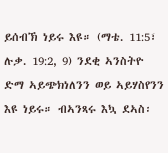ይሰብኽ ነይሩ እዩ። (ማቴ. 11:5፣ ሉቃ. 19:2, 9) ንደቂ ኣንስትዮ ድማ ኣይጭክነለንን ወይ ኣይሃስየንን እዩ ነይሩ። ብኣንጻሩ እኳ ደኣስ፡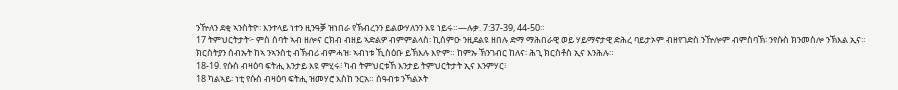ንዅለን ደቂ ኣንስትዮ፡ እንተላይ ነተን ዚንዓቓ ዝነበራ የኽብረንን ይልውሃለንን እዩ ነይሩ።—ሉቃ. 7:37-39, 44-50።
17 ትምህርትታት፦ ምስ ሰባት ኣብ ዘሎና ርክብ ብዘይ ኣድልዎ ብምምልላስ፡ ኪሰምዑ ንዚደልዩ ዘበሉ ድማ ማሕበራዊ ወይ ሃይማኖታዊ ድሕረ ባይታኦም ብዘየገድስ ንዅሎም ብምስባኽ፡ ንየሱስ ክንመስሎ ንኽእል ኢና። ክርስትያን ሰብኡት ከኣ ንኣንስቲ ብኽብሪ ብምሓዝ፡ ኣብነቱ ኺስዕቡ ይኽእሉ እዮም። ከምኡ ኽንገብር ከለና፡ ሕጊ ክርስቶስ ኢና እንሕሉ።
18-19. የሱስ ብዛዕባ ፍትሒ እንታይ እዩ ምሂሩ፧ ካብ ትምህርቱኸ እንታይ ትምህርትታት ኢና እንምሃር፧
18 ካልኣይ፡ ነቲ የሱስ ብዛዕባ ፍትሒ ዝመሃሮ እስከ ንርአ። ሰዓብቱ ንኻልኦት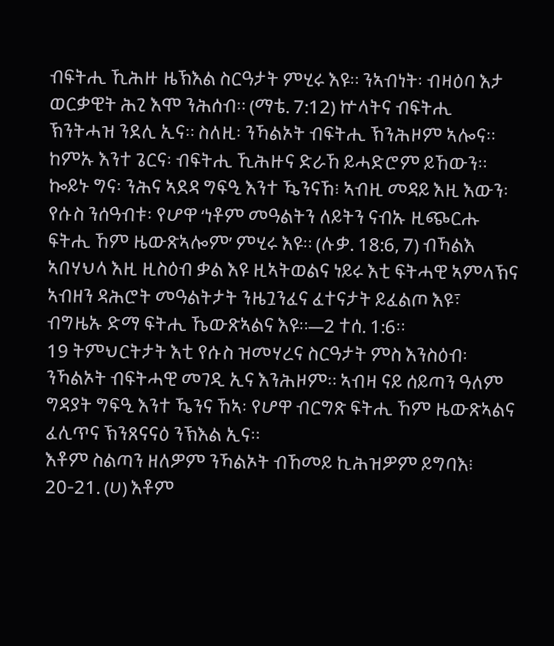ብፍትሒ ኺሕዙ ዜኽእል ስርዓታት ምሂሩ እዩ። ንኣብነት፡ ብዛዕባ እታ ወርቃዊት ሕጊ እሞ ንሕሰብ። (ማቴ. 7:12) ኵላትና ብፍትሒ ኽንትሓዝ ንደሊ ኢና። ስለዚ፡ ንኻልኦት ብፍትሒ ኽንሕዞም ኣሎና። ከምኡ እንተ ጌርና፡ ብፍትሒ ኺሕዙና ድራኸ ይሓድሮም ይኸውን። ኰይኑ ግና፡ ንሕና ኣደዳ ግፍዒ እንተ ዄንናኸ፧ ኣብዚ መዳይ እዚ እውን፡ የሱስ ንሰዓብቱ፡ የሆዋ ‘ነቶም መዓልትን ለይትን ናብኡ ዚጭርሑ ፍትሒ ኸም ዜውጽኣሎም’ ምሂሩ እዩ። (ሉቃ. 18:6, 7) ብኻልእ ኣበሃህላ እዚ ዚስዕብ ቃል እዩ ዚኣትወልና ነይሩ እቲ ፍትሓዊ ኣምላኽና ኣብዘን ዳሕሮት መዓልትታት ንዜጓንፈና ፈተናታት ይፈልጦ እዩ፣ ብግዜኡ ድማ ፍትሒ ኼውጽኣልና እዩ።—2 ተሰ. 1:6።
19 ትምህርትታት እቲ የሱስ ዝመሃረና ስርዓታት ምስ እንስዕብ፡ ንኻልኦት ብፍትሓዊ መገዲ ኢና እንሕዞም። ኣብዛ ናይ ሰይጣን ዓለም ግዳያት ግፍዒ እንተ ዄንና ኸኣ፡ የሆዋ ብርግጽ ፍትሒ ኸም ዜውጽኣልና ፈሊጥና ኽንጸናናዕ ንኽእል ኢና።
እቶም ስልጣን ዘለዎም ንኻልኦት ብኸመይ ኪሕዝዎም ይግባእ፧
20-21. (ሀ) እቶም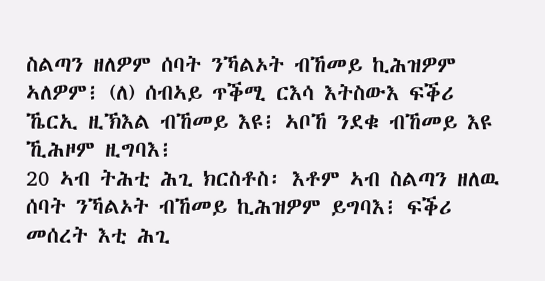ስልጣን ዘለዎም ሰባት ንኻልኦት ብኸመይ ኪሕዝዎም ኣለዎም፧ (ለ) ሰብኣይ ጥቕሚ ርእሳ እትስውእ ፍቕሪ ኼርኢ ዚኽእል ብኸመይ እዩ፧ ኣቦኸ ንደቁ ብኸመይ እዩ ኺሕዞም ዚግባእ፧
20 ኣብ ትሕቲ ሕጊ ክርስቶስ፡ እቶም ኣብ ስልጣን ዘለዉ ሰባት ንኻልኦት ብኸመይ ኪሕዝዎም ይግባእ፧ ፍቕሪ መሰረት እቲ ሕጊ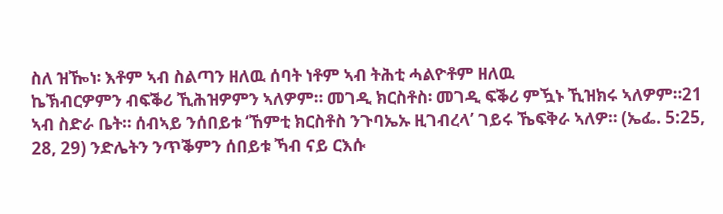ስለ ዝዀነ፡ እቶም ኣብ ስልጣን ዘለዉ ሰባት ነቶም ኣብ ትሕቲ ሓልዮቶም ዘለዉ
ኬኽብርዎምን ብፍቕሪ ኺሕዝዎምን ኣለዎም። መገዲ ክርስቶስ፡ መገዲ ፍቕሪ ምዃኑ ኺዝክሩ ኣለዎም።21 ኣብ ስድራ ቤት። ሰብኣይ ንሰበይቱ ‘ኸምቲ ክርስቶስ ንጉባኤኡ ዚገብረላ’ ገይሩ ኼፍቅራ ኣለዎ። (ኤፌ. 5:25, 28, 29) ንድሌትን ንጥቕምን ሰበይቱ ኻብ ናይ ርእሱ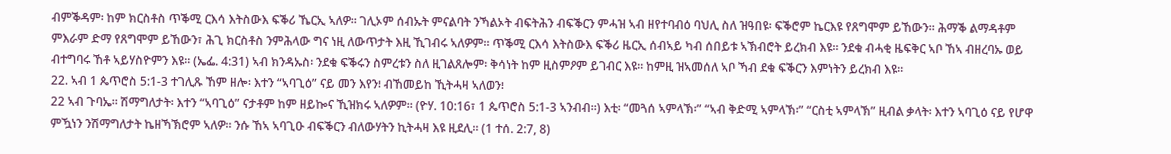ብምቕዳም፡ ከም ክርስቶስ ጥቕሚ ርእሳ እትስውእ ፍቕሪ ኼርኢ ኣለዎ። ገሊኦም ሰብኡት ምናልባት ንኻልኦት ብፍትሕን ብፍቕርን ምሓዝ ኣብ ዘየተባብዕ ባህሊ ስለ ዝዓበዩ፡ ፍቕሮም ኬርእዩ የጸግሞም ይኸውን። ሕማቕ ልማዳቶም ምእራም ድማ የጸግሞም ይኸውን፣ ሕጊ ክርስቶስ ንምሕላው ግና ነዚ ለውጥታት እዚ ኺገብሩ ኣለዎም። ጥቕሚ ርእሳ እትስውእ ፍቕሪ ዜርኢ ሰብኣይ ካብ ሰበይቱ ኣኽብሮት ይረክብ እዩ። ንደቁ ብሓቂ ዜፍቅር ኣቦ ኸኣ ብዘረባኡ ወይ ብተግባሩ ኸቶ ኣይሃስዮምን እዩ። (ኤፌ. 4:31) ኣብ ክንዳኡስ፡ ንደቁ ፍቕሩን ስምረቱን ስለ ዚገልጸሎም፡ ቅሳነት ከም ዚስምዖም ይገብር እዩ። ከምዚ ዝኣመሰለ ኣቦ ኻብ ደቁ ፍቕርን እምነትን ይረክብ እዩ።
22. ኣብ 1 ጴጥሮስ 5:1-3 ተገሊጹ ኸም ዘሎ፡ እተን “ኣባጊዕ” ናይ መን እየን፧ ብኸመይከ ኺትሓዛ ኣለወን፧
22 ኣብ ጉባኤ። ሽማግለታት፡ እተን “ኣባጊዕ” ናታቶም ከም ዘይኰና ኺዝክሩ ኣለዎም። (ዮሃ. 10:16፣ 1 ጴጥሮስ 5:1-3 ኣንብብ።) እቲ፡ “መጓሰ ኣምላኽ፡” “ኣብ ቅድሚ ኣምላኽ፡” “ርስቲ ኣምላኽ” ዚብል ቃላት፡ እተን ኣባጊዕ ናይ የሆዋ ምዃነን ንሽማግለታት ኬዘኻኽሮም ኣለዎ። ንሱ ኸኣ ኣባጊዑ ብፍቕርን ብለውሃትን ኪትሓዛ እዩ ዚደሊ። (1 ተሰ. 2:7, 8)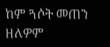ከም ጓሶት መጠን ዘለዎም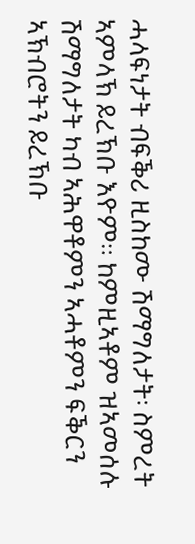ሓላፍነታት ብፍቕሪ ዚስከሙ ሽማግለታት፡ ስምረት ኣምላኽ ይረኽቡ እዮም። ከምዚኣቶም ዝኣመሰሉ ሽማግለታት ካብ ኣሕዋቶምን ኣሓቶምን ፍቕርን ኣኽብሮትን ይረኽቡ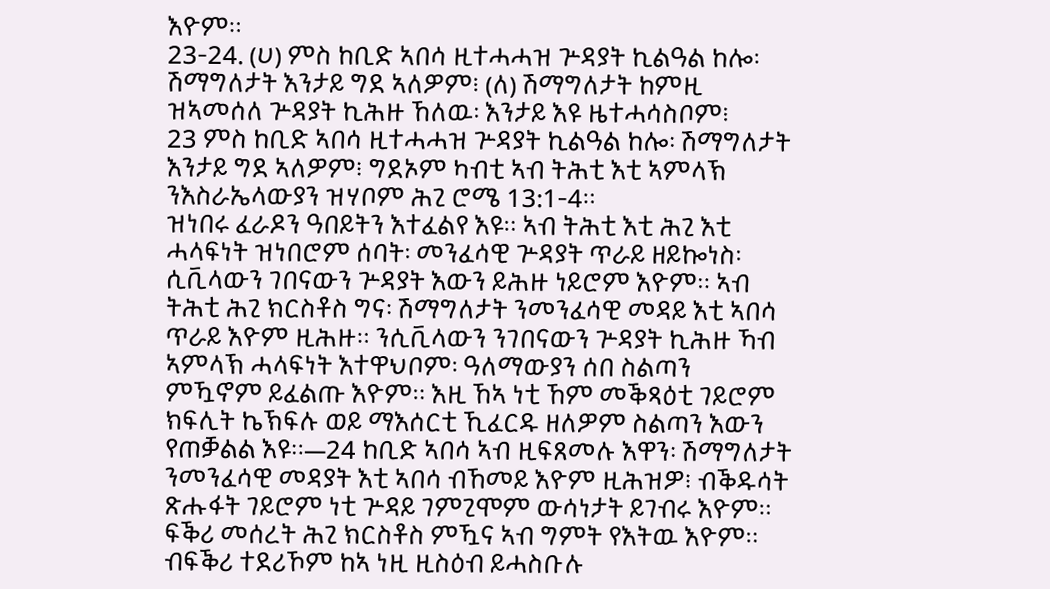እዮም።
23-24. (ሀ) ምስ ከቢድ ኣበሳ ዚተሓሓዝ ጕዳያት ኪልዓል ከሎ፡ ሽማግለታት እንታይ ግደ ኣለዎም፧ (ለ) ሽማግለታት ከምዚ ዝኣመሰለ ጕዳያት ኪሕዙ ኸለዉ፡ እንታይ እዩ ዜተሓሳስቦም፧
23 ምስ ከቢድ ኣበሳ ዚተሓሓዝ ጕዳያት ኪልዓል ከሎ፡ ሽማግለታት እንታይ ግደ ኣለዎም፧ ግደኦም ካብቲ ኣብ ትሕቲ እቲ ኣምላኽ ንእስራኤላውያን ዝሃቦም ሕጊ ሮሜ 13:1-4።
ዝነበሩ ፈራዶን ዓበይትን እተፈልየ እዩ። ኣብ ትሕቲ እቲ ሕጊ እቲ ሓላፍነት ዝነበሮም ሰባት፡ መንፈሳዊ ጕዳያት ጥራይ ዘይኰነስ፡ ሲቪላውን ገበናውን ጕዳያት እውን ይሕዙ ነይሮም እዮም። ኣብ ትሕቲ ሕጊ ክርስቶስ ግና፡ ሽማግለታት ንመንፈሳዊ መዳይ እቲ ኣበሳ ጥራይ እዮም ዚሕዙ። ንሲቪላውን ንገበናውን ጕዳያት ኪሕዙ ኻብ ኣምላኽ ሓላፍነት እተዋህቦም፡ ዓለማውያን ሰበ ስልጣን ምዃኖም ይፈልጡ እዮም። እዚ ኸኣ ነቲ ኸም መቕጻዕቲ ገይሮም ክፍሊት ኬኽፍሉ ወይ ማእሰርቲ ኺፈርዱ ዘለዎም ስልጣን እውን የጠቓልል እዩ።—24 ከቢድ ኣበሳ ኣብ ዚፍጸመሉ እዋን፡ ሽማግለታት ንመንፈሳዊ መዳያት እቲ ኣበሳ ብኸመይ እዮም ዚሕዝዎ፧ ብቕዱሳት ጽሑፋት ገይሮም ነቲ ጕዳይ ገምጊሞም ውሳነታት ይገብሩ እዮም። ፍቕሪ መሰረት ሕጊ ክርስቶስ ምዃና ኣብ ግምት የእትዉ እዮም። ብፍቕሪ ተደሪኾም ከኣ ነዚ ዚስዕብ ይሓስቡሉ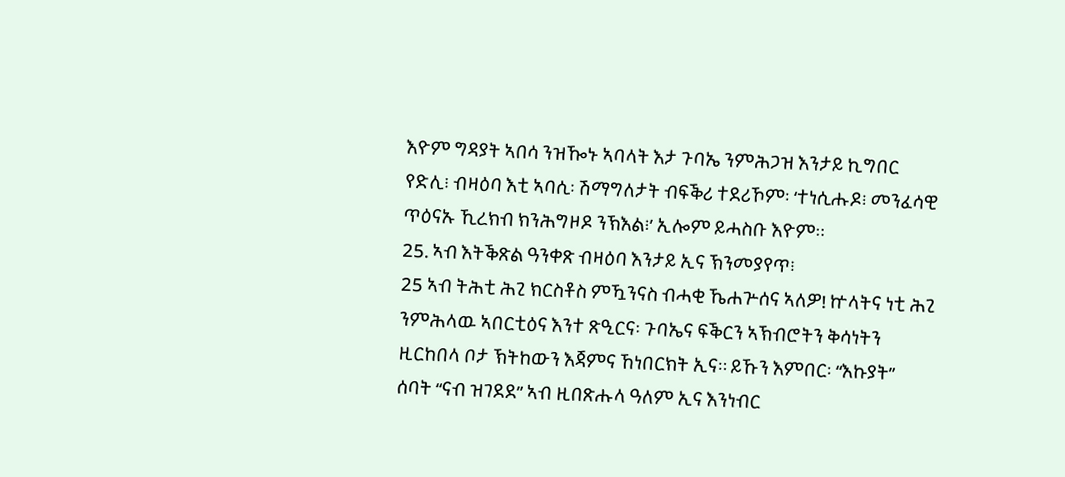እዮም ግዳያት ኣበሳ ንዝዀኑ ኣባላት እታ ጉባኤ ንምሕጋዝ እንታይ ኪግበር የድሊ፧ ብዛዕባ እቲ ኣባሲ፡ ሽማግለታት ብፍቕሪ ተደሪኾም፡ ‘ተነሲሑዶ፧ መንፈሳዊ ጥዕናኡ ኺረክብ ክንሕግዞዶ ንኽእል፧’ ኢሎም ይሓስቡ እዮም።
25. ኣብ እትቕጽል ዓንቀጽ ብዛዕባ እንታይ ኢና ኽንመያየጥ፧
25 ኣብ ትሕቲ ሕጊ ክርስቶስ ምዃንናስ ብሓቂ ኼሐጕሰና ኣለዎ! ኵላትና ነቲ ሕጊ ንምሕላዉ ኣበርቲዕና እንተ ጽዒርና፡ ጉባኤና ፍቕርን ኣኽብሮትን ቅሳነትን ዚርከበላ ቦታ ኽትከውን እጃምና ኸነበርክት ኢና። ይኹን እምበር፡ “እኩያት” ሰባት “ናብ ዝገደደ” ኣብ ዚበጽሑላ ዓለም ኢና እንነብር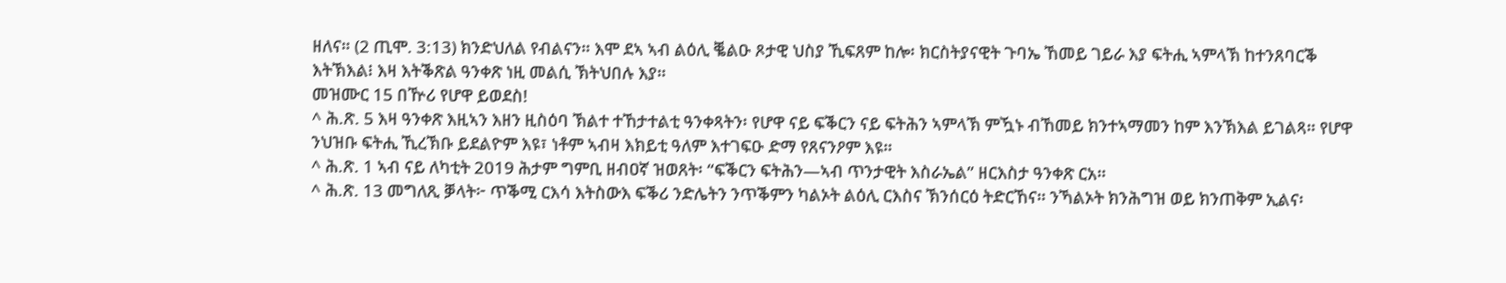ዘለና። (2 ጢሞ. 3:13) ክንድህለል የብልናን። እሞ ደኣ ኣብ ልዕሊ ቘልዑ ጾታዊ ህስያ ኺፍጸም ከሎ፡ ክርስትያናዊት ጉባኤ ኸመይ ገይራ እያ ፍትሒ ኣምላኽ ከተንጸባርቕ እትኽእል፧ እዛ እትቕጽል ዓንቀጽ ነዚ መልሲ ኽትህበሉ እያ።
መዝሙር 15 በዅሪ የሆዋ ይወደስ!
^ ሕ.ጽ. 5 እዛ ዓንቀጽ እዚኣን እዘን ዚስዕባ ኽልተ ተኸታተልቲ ዓንቀጻትን፡ የሆዋ ናይ ፍቕርን ናይ ፍትሕን ኣምላኽ ምዃኑ ብኸመይ ክንተኣማመን ከም እንኽእል ይገልጻ። የሆዋ ንህዝቡ ፍትሒ ኺረኽቡ ይደልዮም እዩ፣ ነቶም ኣብዛ እክይቲ ዓለም እተገፍዑ ድማ የጸናንዖም እዩ።
^ ሕ.ጽ. 1 ኣብ ናይ ለካቲት 2019 ሕታም ግምቢ ዘብዐኛ ዝወጸት፡ “ፍቕርን ፍትሕን—ኣብ ጥንታዊት እስራኤል” ዘርእስታ ዓንቀጽ ርአ።
^ ሕ.ጽ. 13 መግለጺ ቓላት፦ ጥቕሚ ርእሳ እትስውእ ፍቕሪ ንድሌትን ንጥቕምን ካልኦት ልዕሊ ርእስና ኽንሰርዕ ትድርኸና። ንኻልኦት ክንሕግዝ ወይ ክንጠቅም ኢልና፡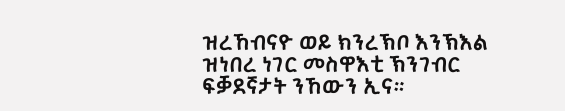ዝረኸብናዮ ወይ ክንረኽቦ እንኽእል ዝነበረ ነገር መስዋእቲ ኽንገብር ፍቓደኛታት ንኸውን ኢና።